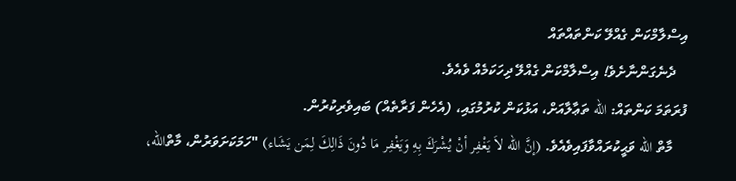އިސްލާމްކަން ގެއްލޭ ކަންތައްތައް
   ދެނެގަންނާށެވެ! އިސްލާމްކަން ގެއްލޭ ދިހަކަމެއް ވެއެވެ.
ފުރަތަމަ ކަންތައް: الله ތަޢާލާއަށް، އަޅުކަން ކުރުމުގައި، (އެހެން ފަރާތެއް) ބައިވެރިކުރުން.
    މާތް الله ވަޙީކުރައްވާފައިވެއެވެ. (إنَّ الله لاَ يَغْفِر أنْ يُشْرَكَ بِهِ وَيَغْفِر مَا دُونَ ذَالِكَ لِمَن يَشَاء) "ހަމަކަށަވަރުން، މާތްالله،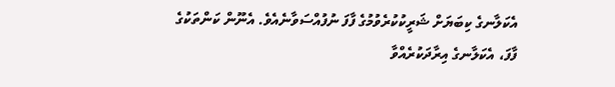އެކަލާނގެ ކިބަޔަށް ޝަރީކުކުރެވުމުގެ ފާފަ ނުފުއްސަވާނެއެވެ. އެނޫން ކަންތަކުގެ ފާފަ، އެކަލާނގެ އިރާދަކުރެއްވާ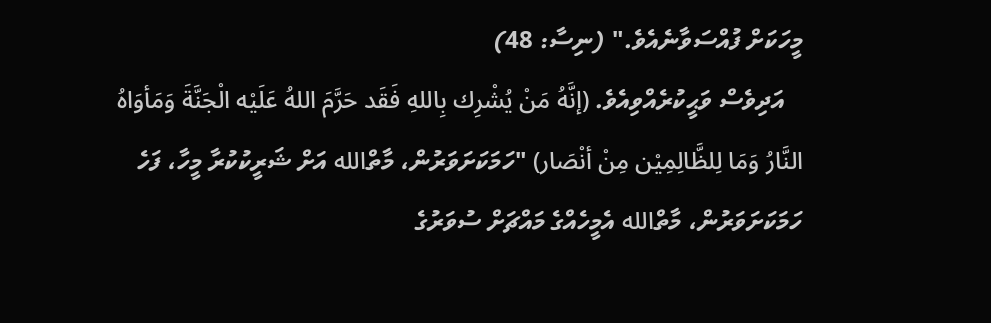މީހަކަށް ފުއްސަވާނެއެވެ." (ނިސާ: 48)
   އަދިވެސް ވަޙީކުރެއްވިއެވެ. (إنَّهُ مَنْ يُشْرِك بِاللهِ فَقَد حَرَّمَ اللهُ عَلَيْه الْجَنَّةَ وَمَأوَاهُ النَّارُ وَمَا لِلظَّالِمِيْن مِنْ أنْصَار) "ހަމަކަށަވަރުން، މާތްالله އަށް ޝަރީކުކުރާ މީހާ، ފަހެ ހަމަކަށަވަރުން، މާތްالله އެމީހެއްގެ މައްޗަށް ސުވަރުގެ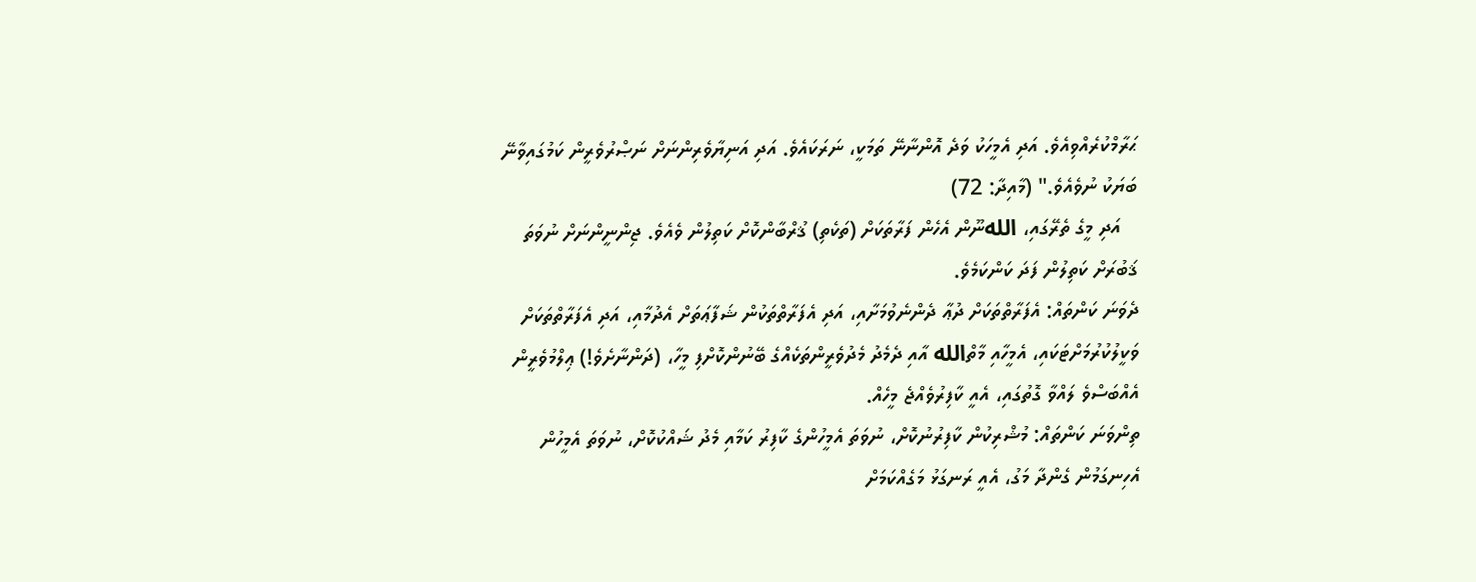ޙަރާމްކުރެއްވިއެވެ. އަދި އެމީހަކު ވަދެ އޮންނާނޭ ތަމަކީ، ނަރަކައެވެ. އަދި އަނިޔާވެރިންނަށް ނަޞްރުވެރީން ކަމުގައިވާނޭ ބަޔަކު ނުވެއެވެ." (މާއިދާ: 72)
   އަދި މީގެ ތެރޭގައި، اللهނޫން އެހެން ފަރާތަކަށް (ތަކެތި) ޤުރްބާންކޮށް ކަތިލުން ވެއެވެ. ޖިންނީންނަށް ނުވަތަ ޤަބުރަށް ކަތިލުން ފަދަ ކަންކަމެވެ.
ދެވަނަ ކަންތައް: އެފަރާތްތަކަށް ދުޢާ ދެންނެވުމަށާއި، އަދި އެފަރާތްތަކުން ޝަފާޢަތަށް އެދުމާއި، އަދި އެފަރާތްތަކަށް ވަކީލުކުރުމަށްޓަކައި، އެމީހާއި މާތްالله އާއި ދެމެދު މެދުވެރީންތަކެއްގެ ބޭނުންކޮށްފި މީހާ، (ދަންނާށެވެ!) ޢިލްމުވެރީން އެއްބަސްވެ ލައްވާ ގޮތުގައި، އެއީ ކާފިރުވެއްޖެ މީހެއް.
ތިންވަނަ ކަންތައް: މުޝްރިކުން ކާފިރުނުކޮށް، ނުވަތަ އެމީހުންގެ ކާފިރު ކަމާއި މެދު ޝައްކުކޮށް، ނުވަތަ އެމީހުން އެހިނގަމުން ގެންދާ މަގު، އެއީ ރަނގަޅު މަގެއްކަމަށް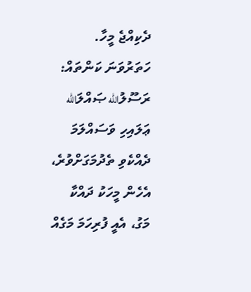ދެކިއްޖެ މީހާ.
ހަތަރުވަނަ ކަންތައް: ރަސޫލުالله ޞައްލަالله ޢަލައިހި ވަސައްލަމަ ދެއްކެވި ތެދުމަގަށްވުރެ، އެހެން މީހަކު ދައްކާ މަގު، އެއީ ފުރިހަމަ މަގެއް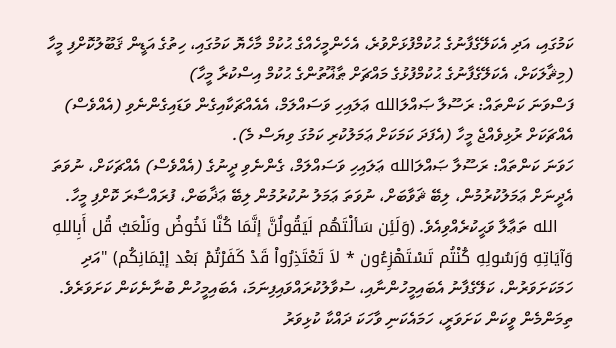ކަމުގައި، އަދި އެކަލޭގެފާނުގެ ޙުކުމްފުޅަށްވުރެ، އެހެންމީހެއްގެ ޙުކުމް މާހެޔޮ ކަމުގައި، ހިތުގެ އަޑީން ޤަބޫލުކޮށްފި މީހާ (މިޘާލަކަށް، އެކަލޭގެފާނުގެ ޙުކުމްފުޅުގެ މައްޗަށް ޠާޣޫތުންގެ ޙުކުމް އިސްކުރާ މީހާ)
ފަސްވަނަ ކަންތައް: ރަސޫލާ ޞައްލަالله ޢަލައިހި ވަސައްލަމް، އެއެއްޗަކާއިގެން ވަޑައިގެންނެވި (އެއްވެސް) އެއްޗަކަށް ރުޅިވެއްޖެ މީހާ (އެފަދަ ކަމަކަށް ޢަމަލުކުރި ކަމުގަ ވިޔަސް މެ).
ހަވަނަ ކަންތައް: ރަސޫލާ ޞައްލަالله ޢަލައިހި ވަސައްލަމް، ގެންނެވި ދީނުގެ (އެއްވެސް) އެއްޗަކަށް، ނުވަތަ އެދީނަށް ޢަމަލުކުރުމުން، ލިބޭ ޘަވާބަށް، ނުވަތަ ޢަމަލު ނުކުރުމުން ލިބޭ ޢަޛާބަށް، ފުރައްސާރަ ކޮށްފި މީހާ.
   الله ތަޢާލާ ވަޙީކުރެއްވިއެވެ. (وَلَئِن سَألْتَهُم لَيَقُولُنَّ إنَّمَا كُنَّا نَخُوضُ ونَلْعَبُ قُل أَبِاللهِ وَآيَاتِهِ وَرَسُولِهِ كُنْتُم تَسْتَهْزِءُون * لاَ تَعْتَذِرُواْ قَدْ كَفَرْتُمْ بَعْد إيْمَانِكُم) "އަދި ހަމަކަށަވަރުން، ކަލޭގެފާނު އެބައިމީހުންނާއި، ސުވާލުކުރައްވައިފިނަމަ، އެބައިމީހުން ބުނާނެކަން ކަށަވަރެވެ. ތިމަންމެން ވީކަން ކަށަވަރީ، ހަމައެކަނި ވާހަކަ ދައްކާ ކުޅިވަރު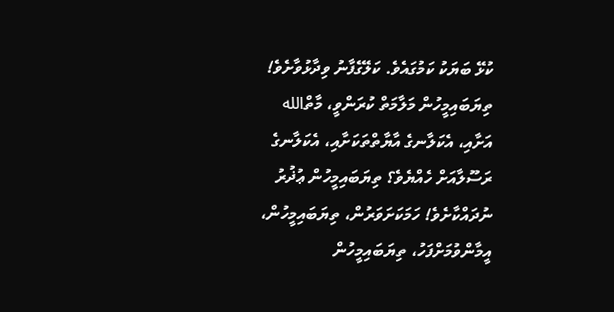ކުޅޭ ބަޔަކު ކަމުގައެވެ. ކަލޭގެފާނު ވިދާޅުވާށެވެ! ތިޔަބައިމީހުން މަލާމަތް ކުރަންވީ، މާތްالله އަށާއި، އެކަލާނގެ އާޔާތްތަކަށާއި، އެކަލާނގެ ރަސޫލާއަށް ހެއްޔެވެ؟ ތިޔަބައިމީހުން ޢުޛުރު ނުދައްކާށެވެ! ހަމަކަށަވަރުން، ތިޔަބައިމީހުން، އީމާންވުމަށްފަހު، ތިޔަބައިމީހުން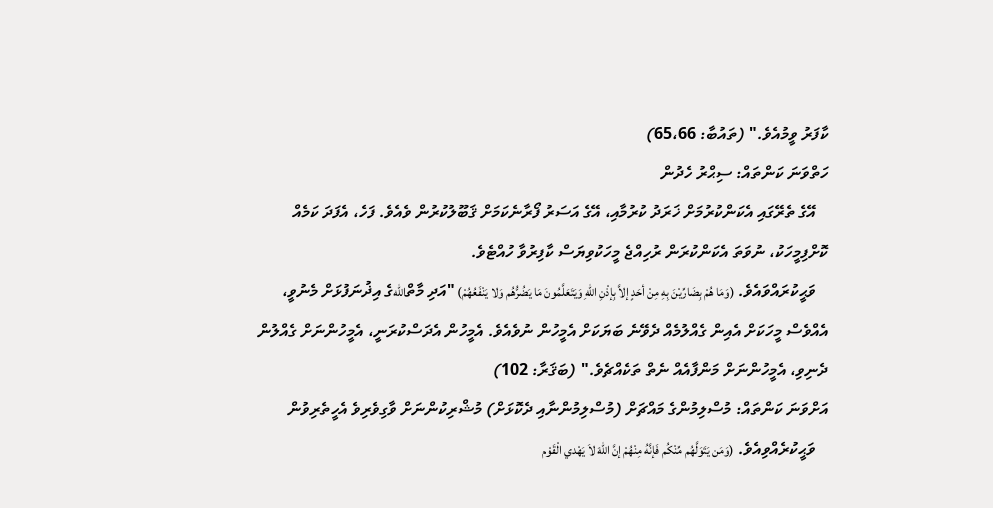ކާފަރު ވީމުއެވެ." (ތައުބާ: 65،66)
ހަތްވަނަ ކަންތައް: ސިޙްރު ހެދުން
   އޭގެ ތެރޭގައި އެކަންކުރުމަށް ޚަރަދު ކުރުމާއި، އޭގެ އަސަރު ފޯރާނެކަމަށް ޤަބޫލުކުރުން ވެއެވެ. ފަހެ، އެފަދަ ކަމެއް ކޮށްފިމީހަކު، ނުވަތަ އެކަންކުރަން ރުހިއްޖެ މީހަކުވިޔަސް ކާފިރުވާ ހުއްޓެވެ.
   ވަޙީކުރައްވައެވެ. (وَمَا هُمْ بِضَارِّيْنَ بِهِ مِنْ أحَدٍ إلاَّ بِإذْنِ اللهِ وَيَتَعَلَّمُونَ مَا يَضُرُّهُم وَلا يَنْفَعُهُمْ) "އަދި މާތްاللهގެ އިޛުނަފުޅަށް މެނުވީ، އެއްވެސް މީހަކަށް އެއިން ގެއްލުމެއް ދެވޭނެ ބަޔަކަށް އެމީހުން ނުވެއެވެ. އެމީހުން އެދަސްކުރަނީ، އެމީހުންނަށް ގެއްލުން ދެނިވި، އެމީހުންނަށް މަންފާއެއް ނެތް ތަކެއްޗެވެ." (ބަޤަރާ: 102)
އަށްވަނަ ކަންތައް: މުސްލިމުންގެ މައްޗަށް (މުސްލިމުންނާއި ދެކޮޅަށް) މުޝްރިކުންނަށް ވާގިވެރިވެ އެހީތެރިވުން
   ވަޙީކުރެއްވިއެވެ. (وَمَن يَتَوَلَّهُم مِّنْكُم فَإنَّهُ مِنْهُمْ إنَّ اللهَ لاَ يَهْدي الْقَوْم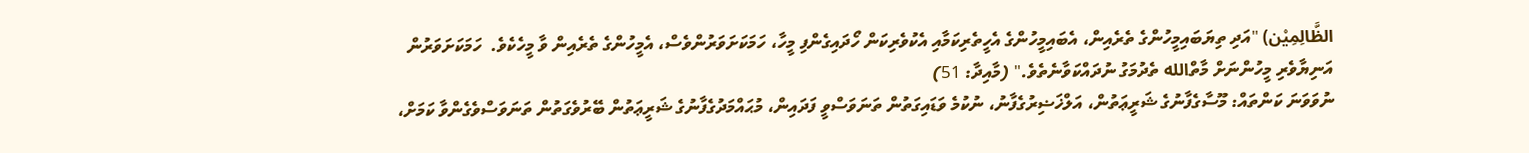الظَّالِمِيْن) "އަދި ތިޔަބައިމީހުންގެ ތެރެއިން، އެބައިމީހުންގެ އެހީތެރިކަމާއި އެކުވެރިކަން ހޯދައިގެންފި މީހާ، ހަމަކަށަވަރުންވެސް، އެމީހުންގެ ތެރެއިން ވާ މީހެކެވެ.  ހަމަކަށަވަރުން އަނިޔާވެރި މީހުންނަށް މާތްالله ތެދުމަގު ނުދައްކަވާނެތެވެ." (މާއިދާ: 51)
ނުވަވަނަ ކަންތައް: މޫސާގެފާނުގެ ޝަރީޢަތުން، އަލްޚަޟިރުގެފާނު، ނުކުމެ ވަޑައިގަތުން ތަނަވަސްވީ ފަދައިން، މުޙައްމަދުގެފާނުގެ ޝަރީޢަތުން ބޭރުވެގަތުން ތަނަވަސްވެގެންވާ ކަމަށް،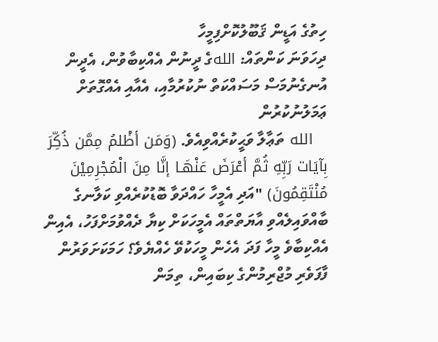ހިތުގެ އަޑީން ޤަބޫލުކޮށްފިމީހާ
ދިހަވަނަ ކަންތައް: اللهގެ ދީނުން އެއްކިބާވުން، އެދީން އުނގެނުމަސް މަސައްކަތް ނުކުރުމާއި، އެއާއި އެއްގޮތަށް ޢަމަލުނުކުރުން
   الله ތަޢާލާ ވަޙީކުރެއްވިއެވެ. (وَمَن أظْلمُ مِمَّن ذُكِّرَ بِآيَات رَبِّهِ ثُمَّ أعْرَضَ عَنْهَـا إنَّا مِنَ الْمُجْرِمِيْنَ مُنْتَقِمُونَ) "އަދި އެމީހާ ހައްދަވާ ބޮޑުކުރެއްވި ކަލާނގެ ބާއްވައިލެއްވި އާޔަތްތައް އެމީހަކަށް ކިޔާ ދެއްވުމަށްފަހު، އެއިން އެއްކިބާވެ މީހާ ފަދަ އެހެން މީހަކުވޭ ހެއްޔެވެ؟ ހަމަކަށަވަރުން ފާފަވެރި މުޖްރިމުންގެ ކިބައިން، ތިމަން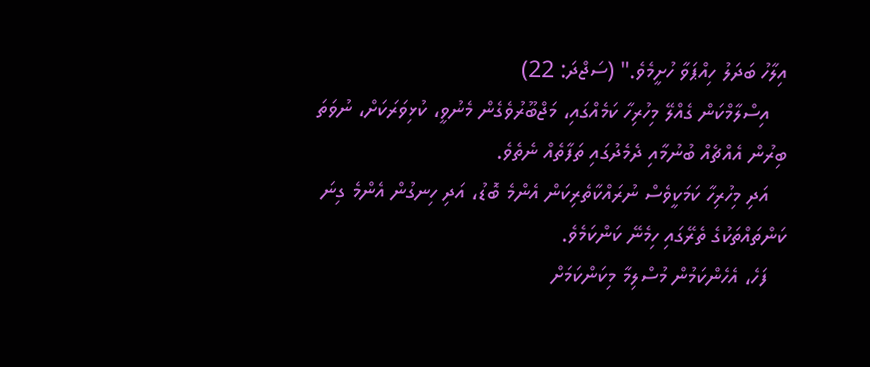އިލާހު ބަދަލު ހިއްޕަވާ ހުށީމެވެ." (ސަޖްދަ: 22)
   އިސްލާމްކަން ގެއްލޭ މިހުރިހާ ކަމެއްގައި، މަޖްބޫރުވެގެން މެނުވީ، ކުޅިވަރަކަށް، ނުވަތަ ބިރުން އެއްޗެއް ބުނުމާއި ދެމެދުގައި ތަފާތެއް ނެތެވެ.
   އަދި މިހުރިހާ ކަމަކީވެސް ނުރައްކާތެރިކަން އެންމެ ބޮޑު، އަދި ހިނގުން އެންމެ ގިނަ ކަންތައްތަކުގެ ތެރޭގައި ހިމެނޭ ކަންކަމެވެ.
   ފަހެ، އެހެންކަމުން މުސްލިމާ މިކަންކަމަށް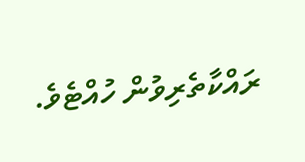ރައްކާތެރިވުން ހުއްޓެވެ.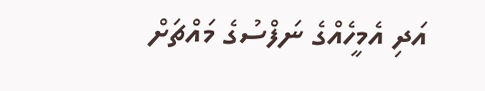އަދި އެމީހެއްގެ ނަފްސުގެ މައްޗަށް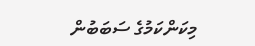މިކަންކަމުގެ ސަބަބުން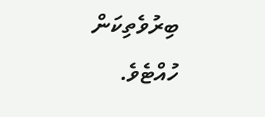ބިރުވެތިކަން ހުއްޓެވެ.